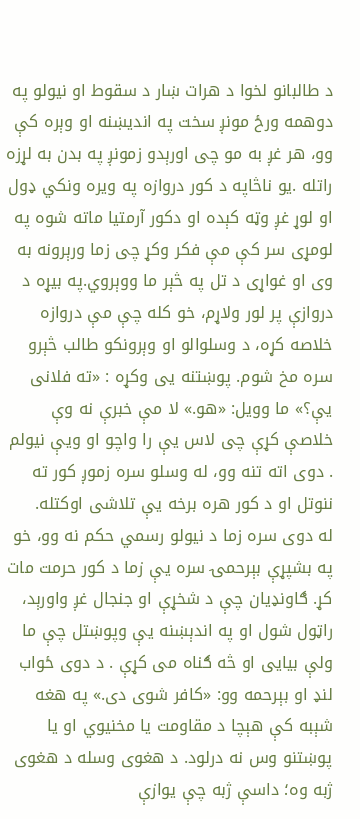د طالبانو لخوا د هرات ښار د سقوط او نیولو په دوهمه ورځ مونږ سخت په اندیښنه او وېره کې وو، هر غږ به مو چی اورېدو زمونږ په بدن به لړزه راتله .یو ناڅاپه د کور دروازه په ویره ونکي ډول او لوړ غږ وټه کېده او دکور آرمتیا ماته شوه په لومړی سر کې مې فکر وکړ چی زما ورېرونه به وی او غواړی د تل په څېر ما ووېروي.په بیړه د دروازې پر لور ولاړم، خو کله چې مې دروازه خلاصه کړه، د وسلوالو او وېرونکو طالب څېرو سره مخ شوم. پوښتنه یی وکړه : «ته فلانی یې؟» ما وویل: «هو.» لا مې خبرې نه وې خلاصې کړې چی لاس یې را واچو او ویې نیولم . دوی اته تنه وو، له وسلو سره زموږ کور ته ننوتل او د کور هره برخه یې تلاشی اوکتله.
له دوی سره زما د نیولو رسمي حکم نه وو، خو په بشپړې بېرحمۍ سره یې زما د کور حرمت مات کړ. ګاونډیان چې د شخړې او جنجال غږ واورېد، راټول شول او په اندېښنه یې وپوښتل چې ما ولې بیایی او څه ګناه می کړې . د دوی ځواب لنډ او بېرحمه وو: «کافر شوی دی.» په هغه شېبه کې هېچا د مقاومت یا مخنیوي او یا پوښتنو وس نه درلود. د هغوی وسله د هغوی ژبه وه؛ داسې ژبه چې یوازې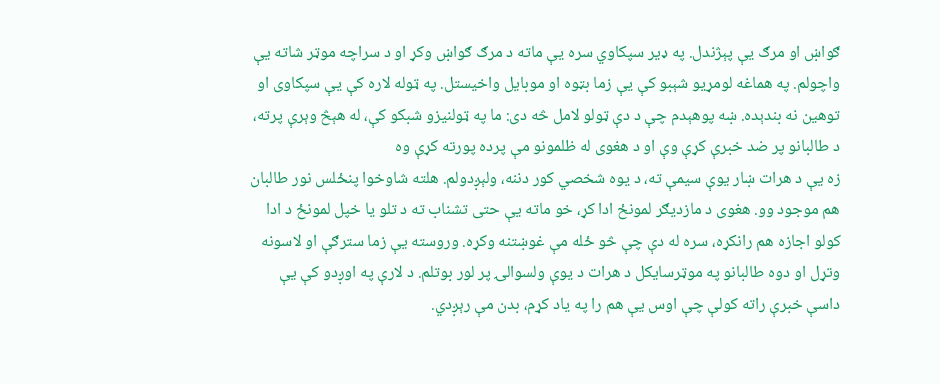ګواښ او مرګ یې پېژندل. په ډیر سپکاوي سره یې ماته د مرګ ګواښ وکړ او د سراچه موټر شاته یې واچولم. په هماغه لومړیو شېبو کې یې زما بټوه او موبایل واخیستل. په ټوله لاره کې یې سپکاوی او توهین نه بندېده. ښه پوهېدم چې د دې ټولو لامل څه دی: ما په ټولنیزو شبکو کې، له هېڅ وېرې پرته، د طالبانو پر ضد خبرې کړې وې او د هغوی له ظلمونو مې پرده پورته کړې وه
زه یې د هرات ښار یوې سیمې ته، د یوه شخصي کور دننه، ولېږدولم. هلته شاوخوا پنځلس نور طالبان هم موجود وو. هغوی د مازدیګر لمونځ ادا کړ، خو ماته یې حتی تشناب ته د تلو یا خپل لمونځ د ادا کولو اجازه هم رانکړه، سره له دې چې څو ځله مې غوښتنه وکړه. وروسته یې زما سترګې او لاسونه وتړل او دوه طالبانو په موټرسایکل د هرات د یوې ولسوالۍ پر لور بوتلم. د لارې په اوږدو کې یې داسې خبرې راته کولې چې اوس یې هم را په یاد کړم، بدن مې رېږدي.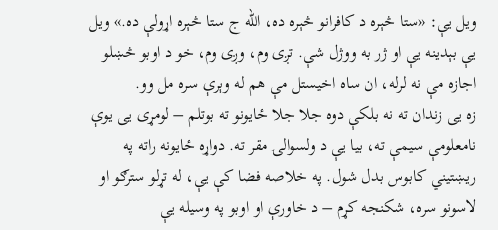ویل یې: «ستا څېره د کافرانو څېره ده، الله ج ستا څېره اړولې ده.» ویل یې بېدینه یې او ژر به ووژل شې. تږی وم، وږی وم، خو د اوبو څښلو اجازه مې نه لرله، ان ساه اخیستل مې هم له وېرې سره مل وو.
زه یی زندان ته نه بلکې دوه جلا جلا ځایونو ته بوتلم – لومړی یی یوې نامعلومې سیمې ته، بیا یې د ولسوالۍ مقر ته. دواړه ځایونه راته په ریښتیني کابوس بدل شول. په خلاصه فضا کې یې، له تړلو سترګو او لاسونو سره، شکنجه کړم – د خاورې او اوبو په وسیله یې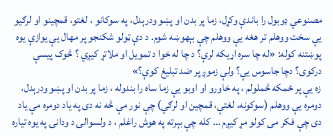مصنوعي ډوبول را باندې وکړل، زما پر بدن او پښو ودرېدل، په سوکانو ، لغتو، قمچینو او لرګیو یې سخت ووهلم تر هغه یې ووهلم چې بېهوښه شوم. د دې ټولو شکنجو پر مهال یې یوازې یوه پوښتنه کوله: «له چا سره اړیکه لرې؟ د چا له خوا د تمویل او ملاتړ کیږي ؟ څوک پیسې درکوی؟ دچا جاسوس یې؟ ولې زموږ پر ضد تبلیغ کوې؟»
زه یې پر ځمکه څملولم ، په خاورو او اوبو یې زما ساه را بندوله ، زما پر بدن او پښو ودرېدل، دومره یې ووهلم (سوکونه، لغتې، قمچین او لرګي) چې نور مې څه نه دی په یاد دومره مې یاد دی چې فکر می کولو مړ کیږم … کله چې بېرته په هوش راغلم ، د ولسوالۍ د ودانۍ په یوه تیاره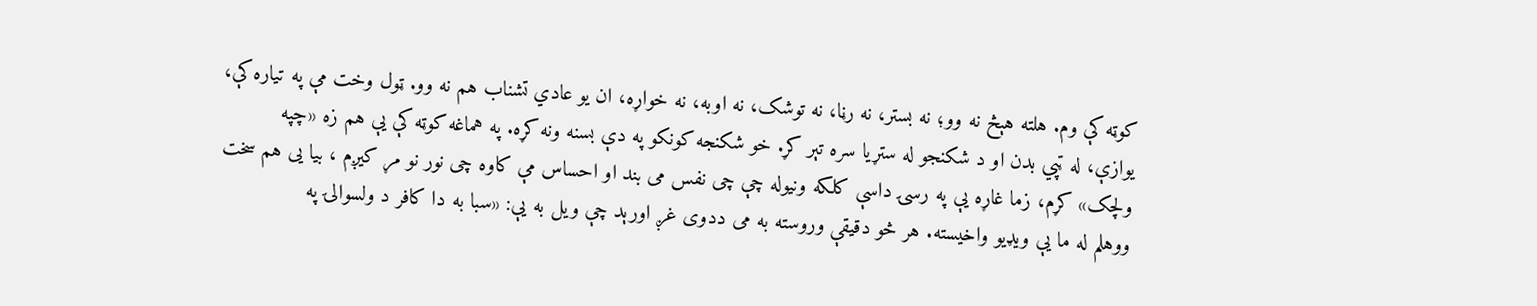کوټه کې وم. هلته هېڅ نه وو؛ نه بستر، نه رڼا، نه توشک، نه اوبه، نه خواړه، ان یو عادي تشناب هم نه وو. ټول وخت مې په تیاره کې، یوازې، له ټپي بدن او د شکنجو له ستړیا سره تېر کړ. خو شکنجه کونکو په دې بسنه ونه کړه. په هماغه کوټه کې یې هم زه «چپه ولچک» کړم، زما غاړه یې په رسۍ داسې کلکه ونیوله چې چی نفس می بند او احساس مې کاوه چی نور نو مړ کیږم ، بیا یی هم سخت ووهلم له ما یې ویډیو واخیسته. هر څو دقیقې وروسته به می ددوی غږ اورېد چې ویل به یې: «سبا به دا کافر د ولسوالۍ په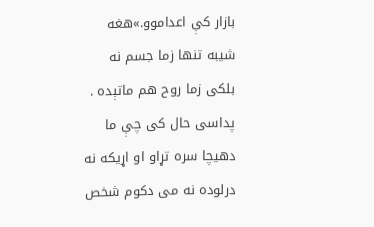بازار کې اعداموو.»هغه شیبه تنها زما جسم نه بلکی زما روح هم ماتېده . پداسی حال کی چې ما دهیچا سره تړاو او اړیکه نه درلوده نه می دکوم شخص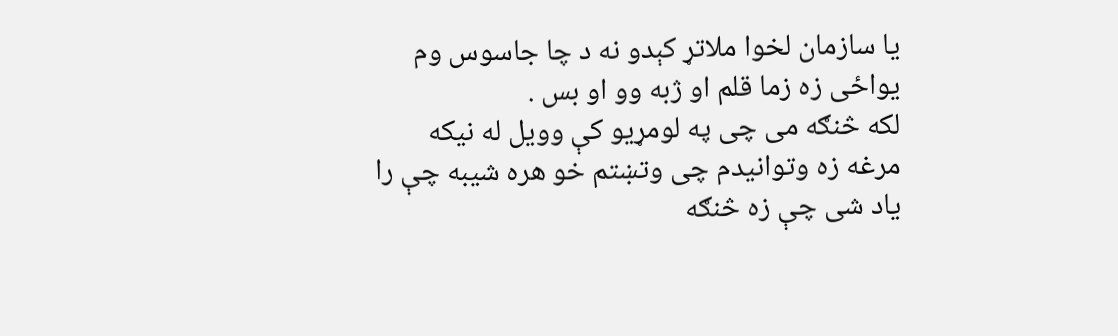یا سازمان لخوا ملاتړ کېدو نه د چا جاسوس وم یواځی زه زما قلم او ژبه وو او بس .
لکه څنګه می چی په لومړیو کې وویل له نیکه مرغه زه وتوانیدم چی وتښتم خو هره شیبه چې را یاد شی چې زه څنګه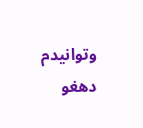وتوانیدم دهغو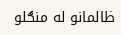ظالمانو له منګلو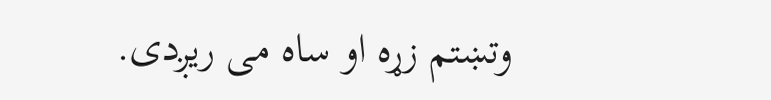وتښتم زړه او ساه می ریږدی.